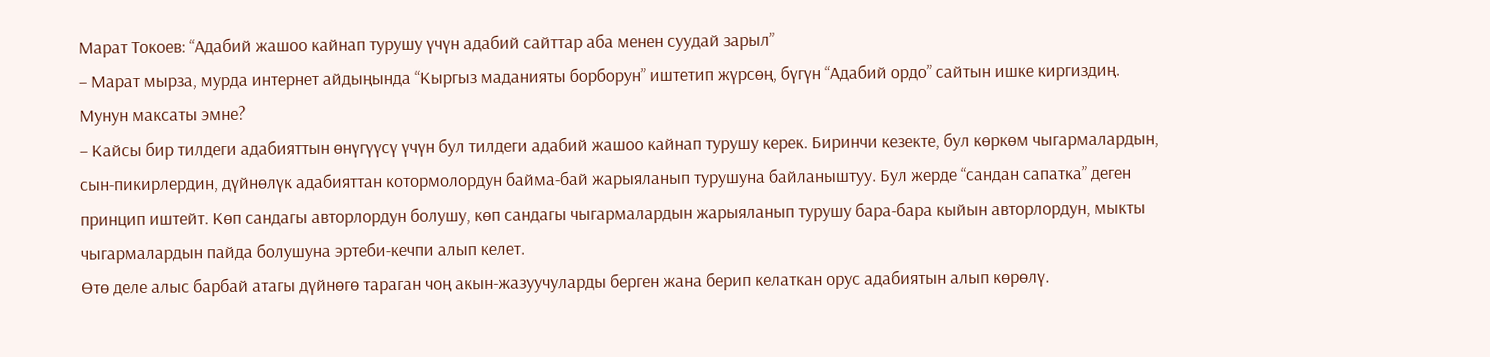Марат Токоев: “Адабий жашоо кайнап турушу үчүн адабий сайттар аба менен суудай зарыл”
– Марат мырза, мурда интернет айдыңында “Кыргыз маданияты борборун” иштетип жүрсөң, бүгүн “Адабий ордо” сайтын ишке киргиздиң. Мунун максаты эмне?
– Кайсы бир тилдеги адабияттын өнүгүүсү үчүн бул тилдеги адабий жашоо кайнап турушу керек. Биринчи кезекте, бул көркөм чыгармалардын, сын-пикирлердин, дүйнөлүк адабияттан котормолордун байма-бай жарыяланып турушуна байланыштуу. Бул жерде “сандан сапатка” деген принцип иштейт. Көп сандагы авторлордун болушу, көп сандагы чыгармалардын жарыяланып турушу бара-бара кыйын авторлордун, мыкты чыгармалардын пайда болушуна эртеби-кечпи алып келет.
Өтө деле алыс барбай атагы дүйнөгө тараган чоң акын-жазуучуларды берген жана берип келаткан орус адабиятын алып көрөлү.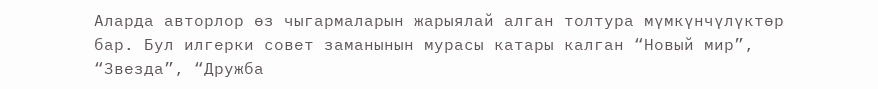Аларда авторлор өз чыгармаларын жарыялай алган толтура мүмкүнчүлүктөр бар. Бул илгерки совет заманынын мурасы катары калган “Новый мир”, “Звезда”, “Дружба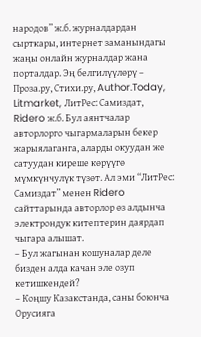народов” ж.б. журналдардан сырткары, интернет заманындагы жаңы онлайн журналдар жана порталдар. Эң белгилүүлөрү – Проза.ру, Стихи.ру, Author.Today, Litmarket, ЛитРес: Самиздат, Ridero ж.б. Бул аянтчалар авторлорго чыгармаларын бекер жарыялаганга, аларды окуудан же сатуудан киреше көрүүгө мүмкүнчулүк түзөт. Ал эми “ЛитРес: Самиздат” менен Ridero сайттарында авторлор өз алдынча электрондук китептерин даярдап чыгара алышат.
– Бул жагынан кошуналар деле бизден алда качан эле озуп кетишкендей?
– Коңшу Казакстанда, саны боюнча Орусияга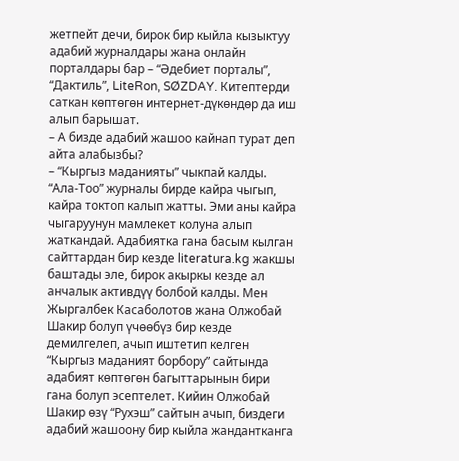жетпейт дечи, бирок бир кыйла кызыктуу адабий журналдары жана онлайн порталдары бар – “Әдебиет порталы”, “Дактиль”, LiteRon, SØZDAY. Китептерди саткан көптөгөн интернет-дүкөндөр да иш алып барышат.
– А бизде адабий жашоо кайнап турат деп айта алабызбы?
– “Кыргыз маданияты” чыкпай калды. “Ала-Тоо” журналы бирде кайра чыгып, кайра токтоп калып жатты. Эми аны кайра чыгаруунун мамлекет колуна алып жаткандай. Адабиятка гана басым кылган сайттардан бир кезде literatura.kg жакшы баштады эле, бирок акыркы кезде ал анчалык активдүү болбой калды. Мен Жыргалбек Касаболотов жана Олжобай Шакир болуп үчөөбүз бир кезде демилгелеп, ачып иштетип келген “Кыргыз маданият борбору” сайтында адабият көптөгөн багыттарынын бири гана болуп эсептелет. Кийин Олжобай Шакир өзү “Рухэш” сайтын ачып, биздеги адабий жашоону бир кыйла жандантканга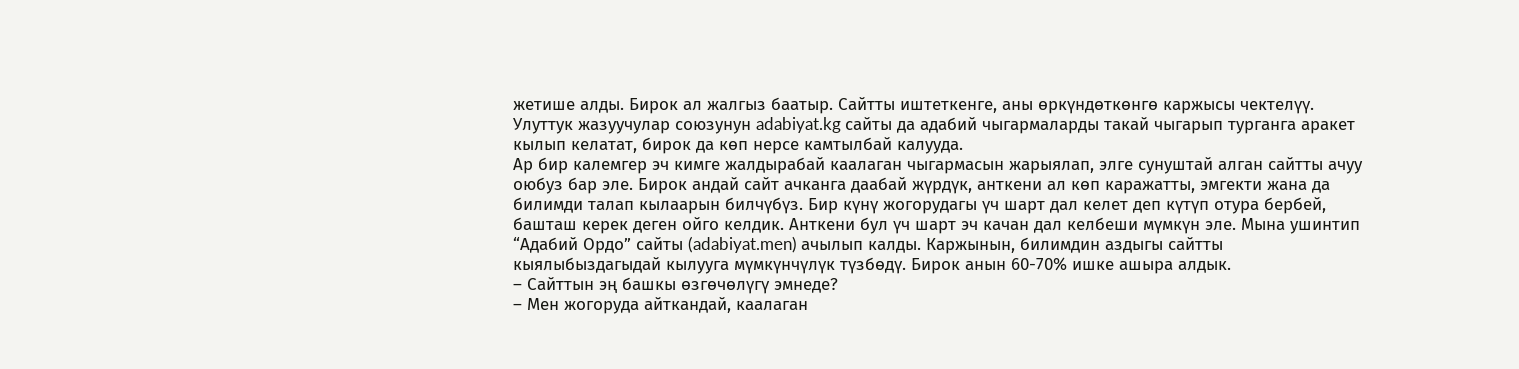жетише алды. Бирок ал жалгыз баатыр. Сайтты иштеткенге, аны өркүндөткөнгө каржысы чектелүү. Улуттук жазуучулар союзунун adabiyat.kg сайты да адабий чыгармаларды такай чыгарып турганга аракет кылып келатат, бирок да көп нерсе камтылбай калууда.
Ар бир калемгер эч кимге жалдырабай каалаган чыгармасын жарыялап, элге сунуштай алган сайтты ачуу оюбуз бар эле. Бирок андай сайт ачканга даабай жүрдүк, анткени ал көп каражатты, эмгекти жана да билимди талап кылаарын билчүбүз. Бир күнү жогорудагы үч шарт дал келет деп күтүп отура бербей, башташ керек деген ойго келдик. Анткени бул үч шарт эч качан дал келбеши мүмкүн эле. Мына ушинтип “Адабий Ордо” сайты (adabiyat.men) ачылып калды. Каржынын, билимдин аздыгы сайтты кыялыбыздагыдай кылууга мүмкүнчүлүк түзбөдү. Бирок анын 60-70% ишке ашыра алдык.
– Сайттын эң башкы өзгөчөлүгү эмнеде?
– Мен жогоруда айткандай, каалаган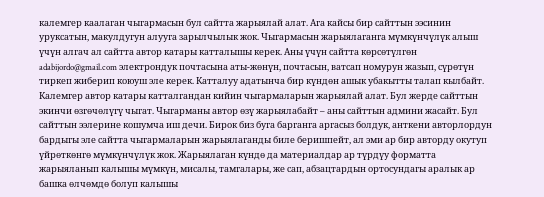калемгер каалаган чыгармасын бул сайтта жарыялай алат. Ага кайсы бир сайттын ээсинин уруксатын, макулдугун алууга зарылчылык жок. Чыгармасын жарыялаганга мүмкүнчүлүк алыш үчүн алгач ал сайтта автор катары катталышы керек. Аны үчүн сайтта көрсөтүлгөн adabijordo@gmail.com электрондук почтасына аты-жөнүн, почтасын, ватсап номурун жазып, сүрөтүн тиркеп жиберип коюуш эле керек. Катталуу адатынча бир күндөн ашык убакытты талап кылбайт. Калемгер автор катары катталгандан кийин чыгармаларын жарыялай алат. Бул жерде сайттын экинчи өзгөчөлүгү чыгат. Чыгарманы автор өзү жарыялабайт – аны сайттын админи жасайт. Бул сайттын ээлерине кошумча иш дечи. Бирок биз буга барганга аргасыз болдук, анткени авторлордун бардыгы эле сайтта чыгармаларын жарыялаганды биле беришпейт, ал эми ар бир авторду окутуп үйрөткөнгө мүмкүнчүлүк жок. Жарыялаган күндө да материалдар ар түрдүу форматта жарыяланып калышы мүмкүн, мисалы, тамгалары, же сап, абзацтардын ортосундагы аралык ар башка өлчөмдө болуп калышы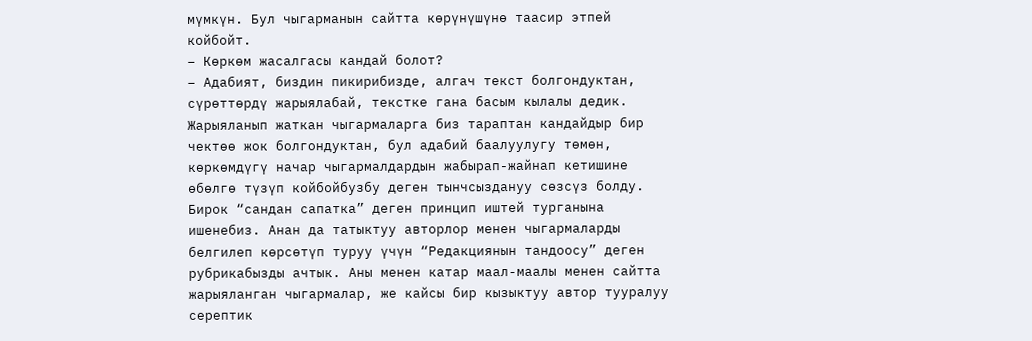мүмкүн. Бул чыгарманын сайтта көрүнүшүнө таасир этпей койбойт.
– Көркөм жасалгасы кандай болот?
– Адабият, биздин пикирибизде, алгач текст болгондуктан, сүрөттөрдү жарыялабай, текстке гана басым кылалы дедик.
Жарыяланып жаткан чыгармаларга биз тараптан кандайдыр бир чектөө жок болгондуктан, бул адабий баалуулугу төмөн, көркөмдүгү начар чыгармалдардын жабырап-жайнап кетишине өбөлгө түзүп койбойбузбу деген тынчсыздануу сөзсүз болду. Бирок “сандан сапатка” деген принцип иштей турганына ишенебиз. Анан да татыктуу авторлор менен чыгармаларды белгилеп көрсөтүп туруу үчүн “Редакциянын тандоосу” деген рубрикабызды ачтык. Аны менен катар маал-маалы менен сайтта жарыяланган чыгармалар, же кайсы бир кызыктуу автор тууралуу серептик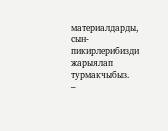материалдарды, сын-пикирлерибизди жарыялап турмакчыбыз.
–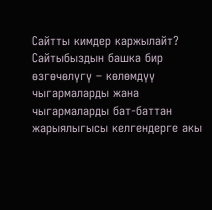Сайтты кимдер каржылайт?
Сайтыбыздын башка бир өзгөчөлүгү – көлөмдүү чыгармаларды жана чыгармаларды бат-баттан жарыялыгысы келгендерге акы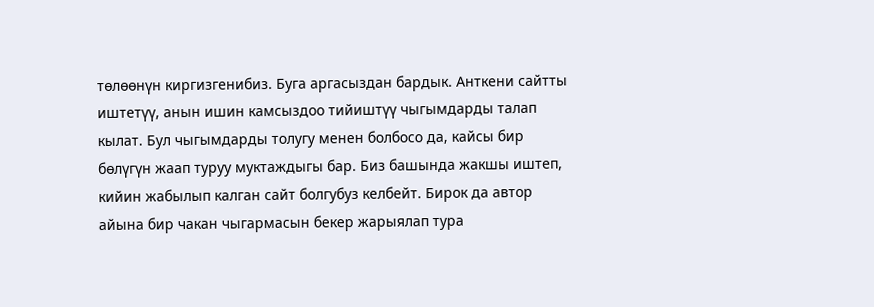төлөөнүн киргизгенибиз. Буга аргасыздан бардык. Анткени сайтты иштетүү, анын ишин камсыздоо тийиштүү чыгымдарды талап кылат. Бул чыгымдарды толугу менен болбосо да, кайсы бир бөлүгүн жаап туруу муктаждыгы бар. Биз башында жакшы иштеп, кийин жабылып калган сайт болгубуз келбейт. Бирок да автор айына бир чакан чыгармасын бекер жарыялап тура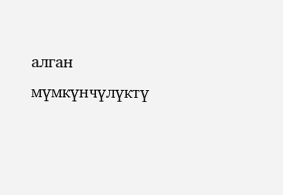алган мүмкүнчүлүктү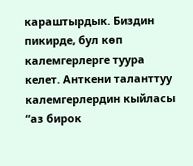караштырдык. Биздин пикирде, бул көп калемгерлерге туура келет. Анткени таланттуу калемгерлердин кыйласы “аз бирок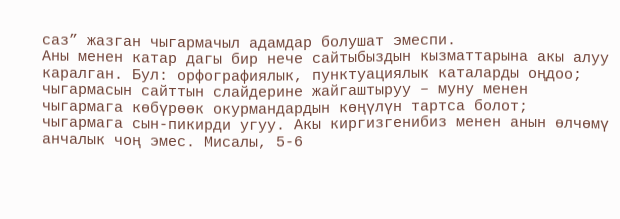саз” жазган чыгармачыл адамдар болушат эмеспи.
Аны менен катар дагы бир нече сайтыбыздын кызматтарына акы алуу каралган. Бул: орфографиялык, пунктуациялык каталарды оңдоо; чыгармасын сайттын слайдерине жайгаштыруу – муну менен чыгармага көбүрөөк окурмандардын көңүлүн тартса болот; чыгармага сын-пикирди угуу. Акы киргизгенибиз менен анын өлчөмү анчалык чоң эмес. Мисалы, 5-6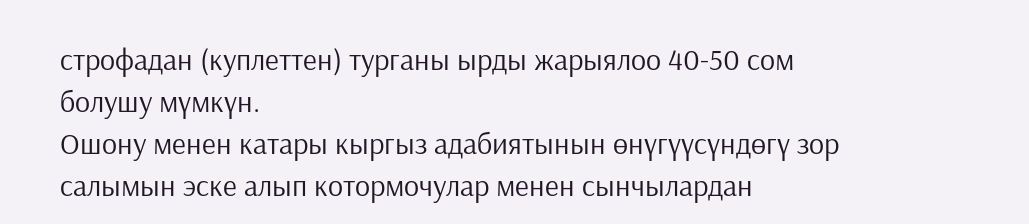строфадан (куплеттен) турганы ырды жарыялоо 40-50 сом болушу мүмкүн.
Ошону менен катары кыргыз адабиятынын өнүгүүсүндөгү зор салымын эске алып котормочулар менен сынчылардан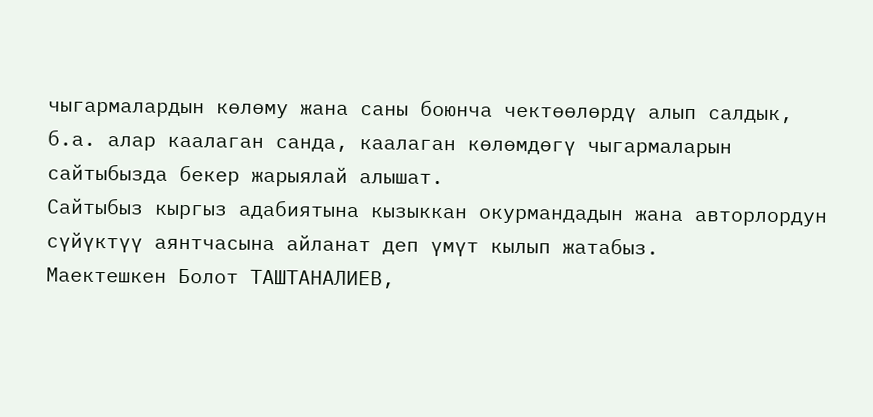чыгармалардын көлөму жана саны боюнча чектөөлөрдү алып салдык, б.а. алар каалаган санда, каалаган көлөмдөгү чыгармаларын сайтыбызда бекер жарыялай алышат.
Сайтыбыз кыргыз адабиятына кызыккан окурмандадын жана авторлордун сүйүктүү аянтчасына айланат деп үмүт кылып жатабыз.
Маектешкен Болот ТАШТАНАЛИЕВ,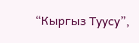“Кыргыз Туусу”,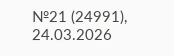№21 (24991), 24.03.2026